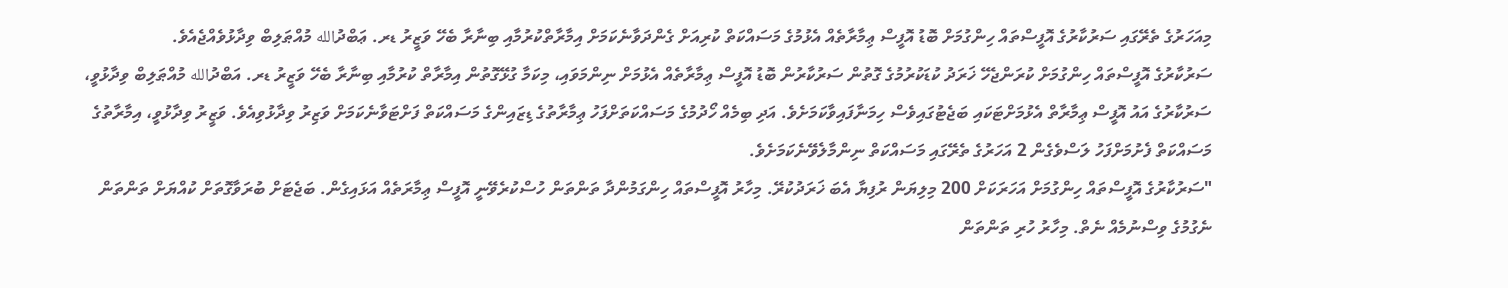މިއަހަރުގެ ތެރޭގައި ސަރުކާރުގެ އޮފީސްތައް ހިންގުމަށް ބޮޑު އޮފީސް ޢިމާރާތެއް އެޅުމުގެ މަސައްކަތް ކުރިއަށް ގެންދަވާނެކަމަށް އިމާރާތްކުރުމާއި ބިނާރާ ބެހޭ ވަޒީރު ޑރ. ޢަބްދުالله މުއްޠަލިބް ވިދާޅުވެއްޖެއެވެ.
ސަރުކާރުގެ އޮފީސްތައް ހިންގުމަށް ކުރަންޖެހޭ ޚަރަދު ކުޑަކުރުމުގެ ގޮތުން ސަރުކާރުން ބޮޑު އޮފީސް ޢިމާރާތެއް އެޅުމަށް ނިންމަވައި، މިކަމާ ގުޅޭގޮތުން އިމާރާތް ކުރުމާއި ބިނާރާ ބެހޭ ވަޒީރު ޑރ. އަބްދުالله މުއްޠަލިބް ވިދާޅުވީ، ސަރުކާރުގެ އައު އޮފީސް ޢިމާރާތް އެޅުމަށްޓަކައި ބަޖެޓުގައިވެސް ހިމަނާފައިވާކަމަށެވެ. އަދި ބިމެއް ހޯދުމުގެ މަސައްކަތަށްފަހު ޢިމާރާތުގެ ޑިޒައިންގެ މަސައްކަތް ފަށްޓަވާނެކަމަށް ވަޒިރު ވިދާޅުވިއެވެ. ވަޒީރު ވިދާޅުވީ، އިމާރާތުގެ މަސައްކަތް ފެށުމަށްފަހު ލަސްވެގެން 2 އަހަރުގެ ތެރޭގައި މަސައްކަތް ނިންމާލެވޭނެކަމަށެވެ.
"ސަރުކާރުގެ އޮފީސްތައް ހިންގުމަށް އަހަރަކަށް 200 މިލިޔަން ރުފިޔާ އެބަ ޚަރަދުކުރޭ. މިހާރު އޮފީސްތައް ހިންގަމުންދާ ތަންތަން ހުސްކުރެވޭނީ އޮފީސް ޢިމާރަތެއް އަޅައިގެން. ބަޖެޓަށް ބުރަވާގޮތަށް ކުއްޔަށް ތަންތަން ނެގުމުގެ ވިސްނުމެއް ނެތް. މިހާރު ހުރި ތަންތަން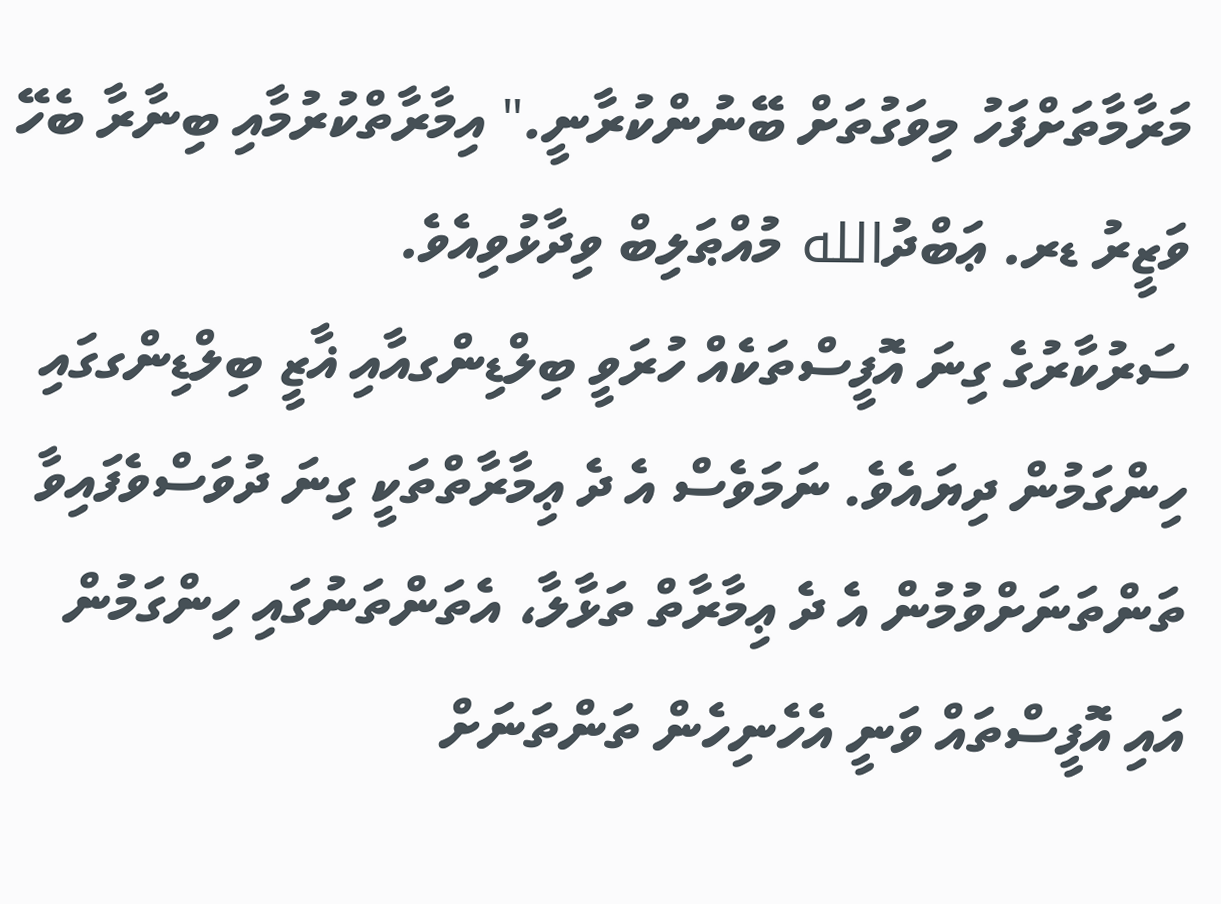މަރާމާތަށްފަހު މިވަގުތަށް ބޭނުންކުރާނީ." އިމާރާތްކުރުމާއި ބިނާރާ ބެހޭ ވަޒީރު ޑރ. ޢަބްދުالله މުއްޠަލިބް ވިދާޅުވިއެވެ.
ސަރުކާރުގެ ގިނަ އޮފީސްތަކެއް ހުރަވީ ބިލްޑިންގއާއި ޣާޒީ ބިލްޑިންގގައި ހިންގަމުން ދިޔައެވެ. ނަމަވެސް އެ ދެ ޢިމާރާތްތަކީ ގިނަ ދުވަސްވެފައިވާ ތަންތަނަށްވުމުން އެ ދެ ޢިމާރާތް ތަޅާލާ، އެތަންތަނުގައި ހިންގަމުން އައި އޮފީސްތައް ވަނީ އެހެނިހެން ތަންތަނަށް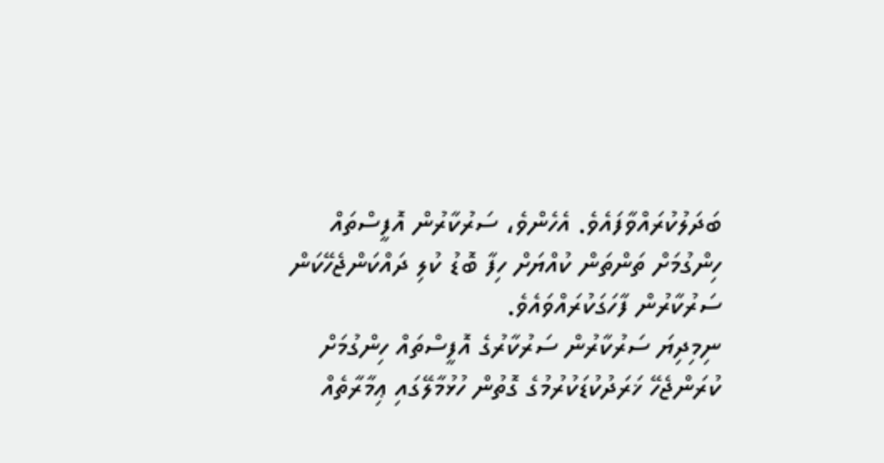ބަދަލުކުރައްވާފައެވެ. އެހެންވެ، ސަރުކާރުން އޮފީސްތައް ހިންގުމަށް ތަންތަން ކުއްޔަށް ހިފާ ބޮޑު ކުލި ދައްކަންޖެހޭކަން ސަރުކާރުން ފާހަގަކުރައްވައެވެ.
ނިމިދިޔަ ސަރުކާރުން ސަރުކާރުގެ އޮފީސްތައް ހިންގުމަށް ކުރަންޖެހޭ ޚަރަދުކުޑަކުރުމުގެ ގޮތުން ހުޅުމާލޭގައި ޢިމާރާތެއް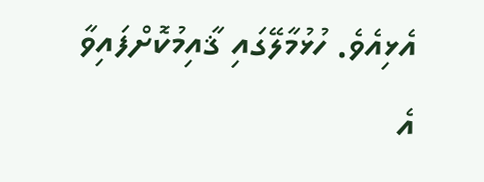އެޅިއެވެ. ހުޅުމާލޭގައި ޤާއިމުކޮށްފައިވާ އެ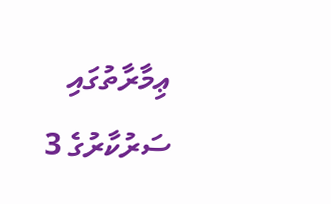ޢިމާރާތުގައި ސަރުކާރުގެ 3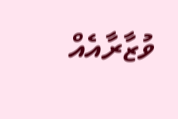ވުޒާރާއެއް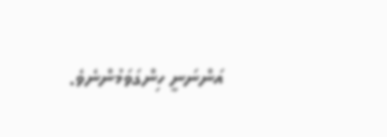އަންނަނީ ހިންގަވަމުންނެވެ.